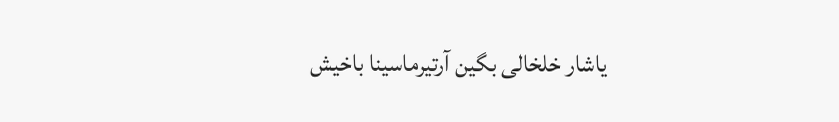یاشار خلخالی بگین آرتیرماسینا باخیش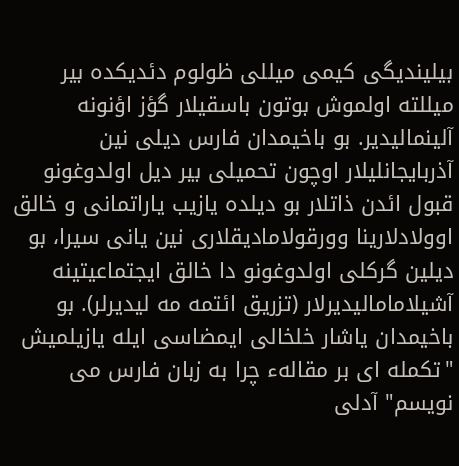بیلیندیگی کیمی میللی ظولوم دئدیکده بیر میللته اولموش بوتون باسقیلار گؤز اؤنونه آلینمالیدیر. بو باخیمدان فارس دیلی نین آذربایجانلیلار اوچون تحمیلی بیر دیل اولدوغونو قبول ائدن ذاتلار بو دیلده یازیب یاراتمانی و خالق اوولادلارینا وورقولامادیقلاری نین یانی سیرا، بو دیلین گرکلی اولدوغونو دا خالق ایجتماعیتینه آشیلامامالیدیرلار (تزریق ائتمه مه لیدیرلر). بو باخیمدان یاشار خلخالی ایمضاسی ایله یازیلمیش "تکمله ای بر مقالهء چرا به زبان فارس می نویسم" آدلی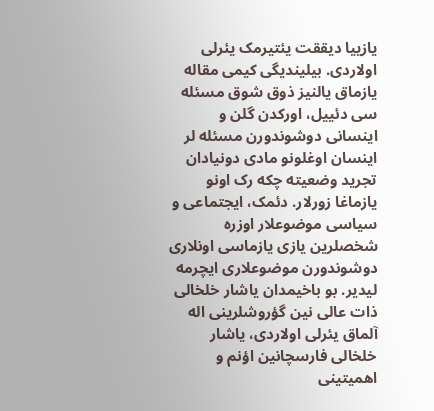یازییا دیققت یئتیرمک یئرلی اولاردی. بیلیندیگی کیمی مقاله یازماق یالنیز ذوق شوق مسئله سی دئییل، اورکدن گلن و اینسانی دوشوندورن مسئله لر اینسان اوغلونو مادی دونیادان تجرید وضعیته چکه رک اونو یازماغا زورلار. دئمک، ایجتماعی و سیاسی موضوعلار اوزره شخصلرین یازی یازماسی اونلاری دوشوندورن موضوعلاری ایچرمه لیدیر. بو باخیمدان یاشار خلخالی ذات عالی نین گؤروشلرینی اله آلماق یئرلی اولاردی، یاشار خلخالی فارسچانین اؤنم و اهمیتینی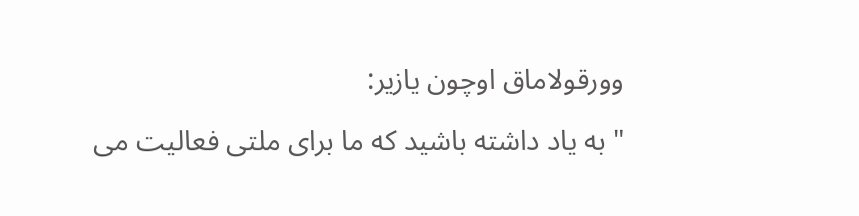وورقولاماق اوچون یازیر:

" به یاد داشته باشید که ما برای ملتی فعالیت می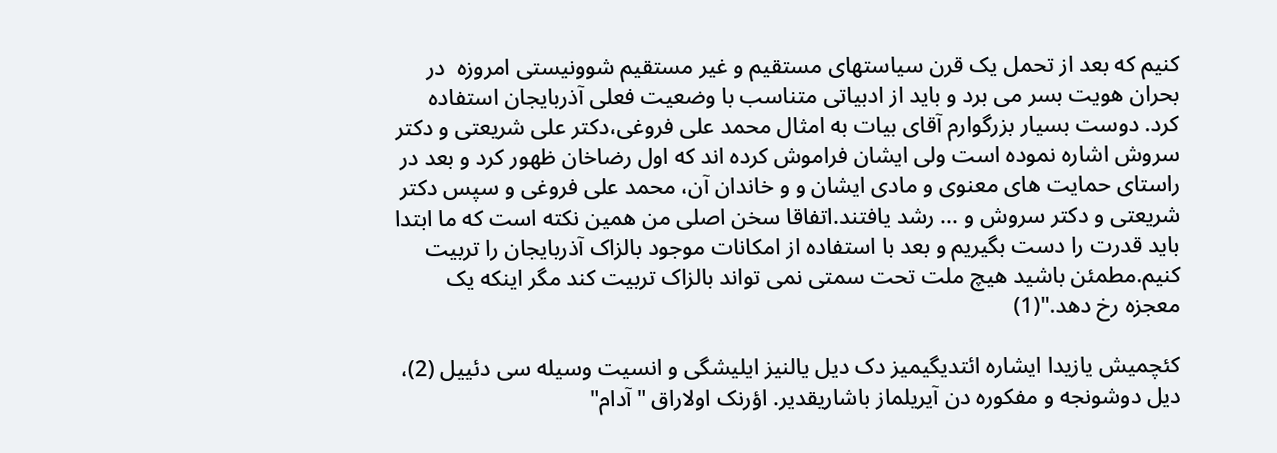کنیم که بعد از تحمل یک قرن سیاستهای مستقیم و غیر مستقیم شوونیستی امروزه  در بحران هویت بسر می برد و باید از ادبیاتی متناسب با وضعیت فعلی آذربایجان استفاده کرد. دوست بسیار بزرگوارم آقای بیات به امثال محمد علی فروغی،دکتر علی شریعتی و دکتر سروش اشاره نموده است ولی ایشان فراموش کرده اند که اول رضاخان ظهور کرد و بعد در راستای حمایت های معنوی و مادی ایشان و و خاندان آن، محمد علی فروغی و سپس دکتر شریعتی و دکتر سروش و ... رشد یافتند.اتفاقا سخن اصلی من همین نکته است که ما ابتدا باید قدرت را دست بگیریم و بعد با استفاده از امکانات موجود بالزاک آذربایجان را تربیت کنیم.مطمئن باشيد هیچ ملت تحت سمتی نمی تواند بالزاک تربیت کند مگر اینکه یک معجزه رخ دهد."(1)

کئچمیش یازیدا ایشاره ائتدیگیمیز دک دیل یالنیز ایلیشگی و انسیت وسیله سی دئییل (2)، دیل دوشونجه و مفکوره دن آیریلماز باشاریقدیر. اؤرنک اولاراق "آدام"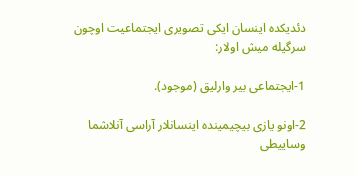دئدیکده اینسان ایکی تصویری ایجتماعیت اوچون سرگیله میش اولار:

1-ایجتماعی بیر وارلیق (موجود).

2-اونو یازی بیچیمینده اینسانلار آراسی آنلاشما وساییطی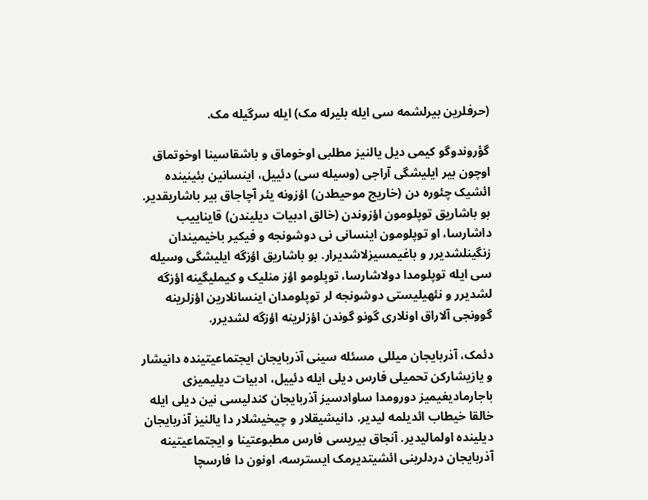(حرفلرین بیرلشمه سی ایله بلیرله مک) ایله سرگیله مک.

گؤروندوگو کیمی دیل یالنیز مطلبی اوخوماق و باشقاسینا اوخوتماق اوچون بیر ایلیشگی آراجی (وسیله سی) دئییل، اینسانین بئینینده ائشیک چئوره دن (خاریج موحیطدن) اؤزونه یئر آچاجاق بیر باشاریقدیر. بو باشاریق توپلومون اؤزوندن (خالق ادبیات دیلیندن) قایناییب داشارسا، او توپلومون اینسانی نی دوشونجه و فیکیر باخیمیندان زنگینلشدیرر و باغیمسیزلاشدیرار. بو باشاریق اؤزگه ایلیشگی وسیله سی ایله توپلومدا دولاشارسا، توپلومو اؤز منلیک و کیملیگینه اؤزگه لشدیرر و نئهیلیستی دوشونجه لر توپلومدان اینسانلارین اؤزلرینه گوونجی آلاراق اونلاری گونو گوندن اؤزلرینه اؤزگه لشدیرر.

دئمک، آذربایجان میللی مسئله سینی آذربایجان ایجتماعیتینده دانیشار و یازیشارکن تحمیلی فارس دیلی ایله دئییل، ادبیات دیلیمیزی باجارمادیغیمیز دورومدا ساوادسیز آذربایجان کندلیسی نین دیلی ایله خالقا خیطاب ائدیلمه لیدیر. دانیشیقلار و چیخیشلار دا یالنیز آذربایجان دیلینده اولمالیدیر. آنجاق بیریسی فارس مطبوعتینا و ایجتماعیتینه آذربایجان دردلرینی ائشیتدیرمک ایسترسه، اونون دا فارسچا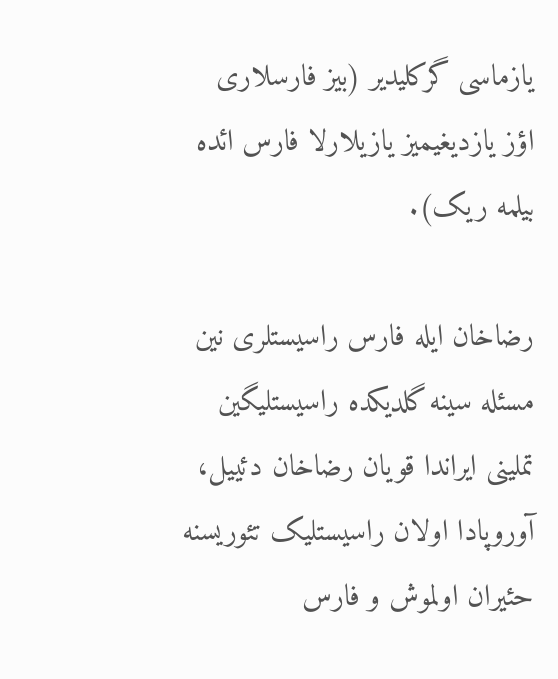یازماسی گرکلیدیر (بیز فارسلاری اؤز یازدیغیمیز یازیلارلا فارس ائده بیلمه ریک).

رضاخان ایله فارس راسیستلری نین مسئله سینه گلدیکده راسیستلیگین تملینی ایراندا قویان رضاخان دئییل، آوروپادا اولان راسیستلیک تئوریسنه حئیران اولموش و فارس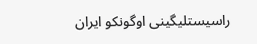راسیستلیگینی اوگونکو ایران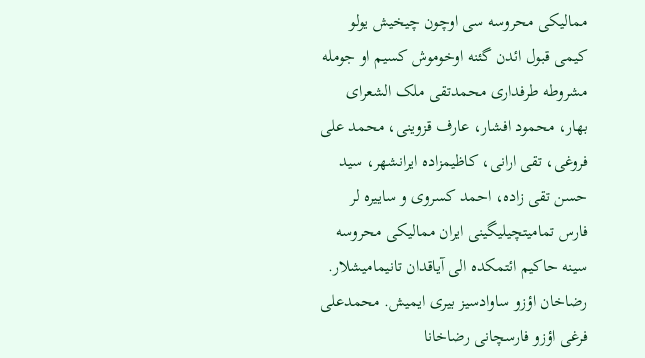ممالیکی محروسه سی اوچون چیخیش یولو کیمی قبول ائدن گئنه اوخوموش کسیم او جومله مشروطه طرفداری محمدتقی ملک الشعرای بهار، محمود افشار، عارف قزوینی، محمد علی فروغی، تقی ارانی، کاظیمزاده ایرانشهر، سید حسن تقی زاده، احمد کسروی و ساییره لر فارس تمامیتچیلیگینی ایران ممالیکی محروسه سینه حاکیم ائتمکده الی آیاقدان تانیمامیشلار. رضاخان اؤزو ساوادسیز بیری ایمیش. محمدعلی فرغی اؤزو فارسچانی رضاخانا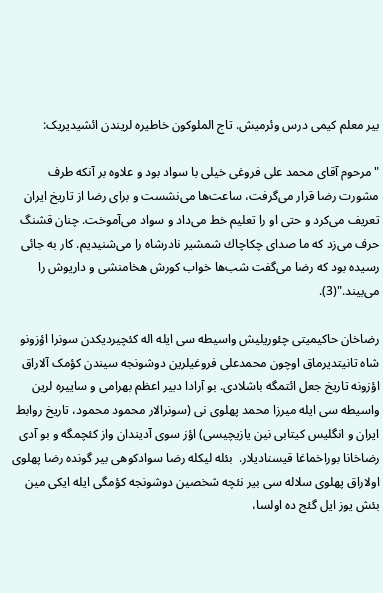بیر معلم کیمی درس وئرمیش. تاج الملوکون خاطیره لریندن ائشیدیریک:

"مرحوم آقای محمد علی فروغی خيلی با سواد بود و علاوه بر آنكه طرف مشورت رضا قرار می‌گرفت، ساعت‌ها می‌نشست و برای رضا از تاريخ ايران تعريف می‌كرد و حتی او را تعليم خط می‌داد و سواد می‌آموخت. چنان قشنگ حرف می‌زد كه ما صدای چكاچاك شمشير نادرشاه را می‌شنيديم. كار به جائی رسيده بود كه رضا می‌گفت شب‌ها خواب كورش هخامنشی و داريوش را می‌بيند."(3).

رضاخان حاکیمیتی چئوریلیش واسیطه سی ایله اله کئچیردیکدن سونرا اؤزونو شاه تانیتدیرماق اوچون محمدعلی فروغیلرین دوشونجه سیندن کؤمک آلاراق اؤزونه تاریخ جعل ائتمگه باشلادی. بو آرادا دبیر اعظم بهرامی و ساییره لرین واسیطه سی ایله میرزا محمد پهلوی نی (سونرالار محمود محمود، تاریخ روابط ایران و انگلیس کیتابی نین یازیچیسی) اؤز سوی آدیندان واز کئچمگه و بو آدی رضاخانا بوراخماغا قیسنادیلار.  بئله لیکله رضا سوادکوهی بیر گونده رضا پهلوی اولاراق پهلوی سلاله سی بیر نئچه شخصین دوشونجه کؤمگی ایله ایکی مین بئش یوز ایل گئج ده اولسا،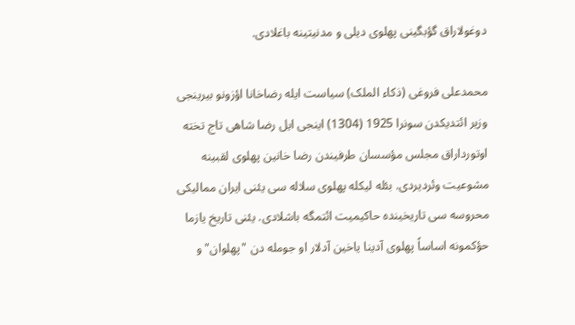دوغولاراق گؤبگینی پهلوی دیلی و مدنیتینه باغلادی.

محمدعلی فروغی (ذکاء الملک) سیاست ایله رضاخانا اؤزونو بیرینجی وزیر ائتدیکدن سونرا 1925 (1304) اینجی ایل رضا شاهی تاج تخته اوتورداراق مجلس مؤسسان طرفیندن رضا خانین پهلوی لقبینه مشوعیت وئردیردی. بئله لیکله پهلوی سلاله سی یئنی ایران ممالیکی محروسه سی تاریخینده حاکیمیت ائتمگه باشلادی. یئنی تاریخ یازما حؤکمونه اساساً پهلوی آدینا یاخین آدلار او جومله دن "پهلوان" و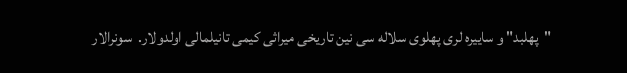"پهلبد" و ساییره لری پهلوی سلاله سی نین تاریخی میراثی کیمی تانیلمالی اولدولار.  سونرالار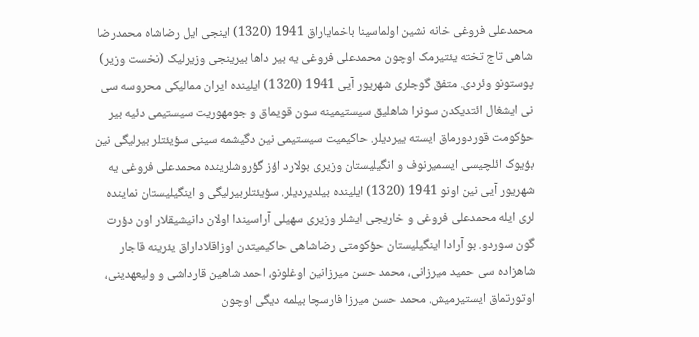محمدعلی فروغی خانه نشین اولماسینا باخمایاراق 1941 (1320) اینجی ایل رضاشاه محمدرضا شاهی تاج تخته یئتیرمک اوچون محمدعلی فروغی یه بیر داها بیرینجی وزیرلیک (نخست وزیر) پوستونو وئردی. متفق گوجلری شهریور آیی 1941 (1320) ایلینده ایران ممالیکی محروسه سی نی ایشغال ائتدیکدن سونرا شاهلیق سیستیمینه سون قویماق و جومهوریت سیستیمی دئیه بیر حؤکومت قوردورماق ایسته ییردیلر. حاکیمیت سیستیمی نین دگیشمه سینی سؤیئتلر بیرلیگی نین بؤیوک ائلچیسی ایسمیرنوف و انگیلیستان وزیری بولارد اؤز گؤروشلرینده محمدعلی فروغی یه شهریور آیی نین اونو 1941 (1320) ایلینده بیلدیردیلر. سؤیئتلربیرلیگی و اینگیلیستان نماینده لری ایله محمدعلی فروغی و خاریجی ایشلر وزیری سهیلی آراسیندا اولان دانیشیقلار اون دؤرت گون سوردو. بو آرادا اینگیلیستان حؤکومتی رضاشاهی حاکیمیتدن اوزاقلاداراق یئرینه قاجار شاهزاده سی حمید میرزانی، محمد حسن میرزانین اوغلونو، احمد شاهین قارداشی و ولیعهدینی، اوتورتماق ایستیرمیش. محمد حسن میرزا فارسچا بیلمه دیگی اوچون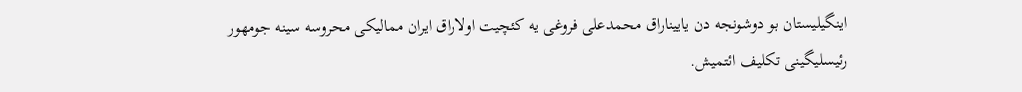اینگیلیستان بو دوشونجه دن یاییناراق محمدعلی فروغی یه کئچیت اولاراق ایران ممالیکی محروسه سینه جومهور رئیسلیگینی تکلیف ائتمیش.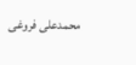محمدعلی فروغی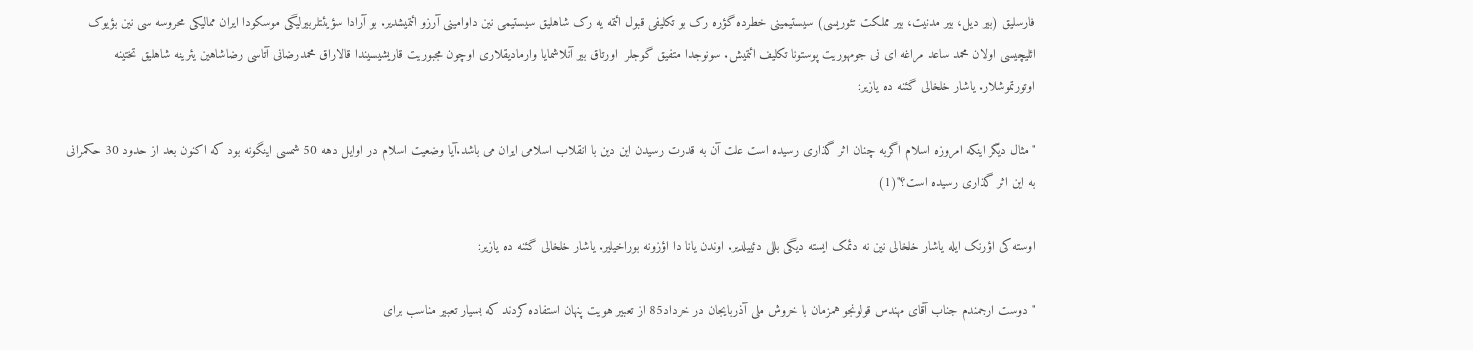فارسلیق (بیر دیل، بیر مدنیت، بیر مملکت تئوریسی) سیستیمینی خطرده گؤره رک بو تکلیفی قبول ائتمه یه رک شاهلیق سیستیمی نین داوامینی آرزو ائتمیشدیر. بو آرادا سؤیئتلربیرلیگی موسکودا ایران ممالیکی محروسه سی نین بؤیوک ائلیچیسی اولان محمد ساعد مراغه ای نی جومهوریت پوستونا تکلیف ائتمیش. سونوجدا متفیق گوجلر  اورتاق بیر آنلاشمایا وارمادیقلاری اوچون مجبوریت قاریشیسیندا قالاراق محمدرضانی آتاسی رضاشاهین یئرینه شاهلیق تختینه اوتورتموشلار. یاشار خلخالی گئنه ده یازیر:

"مثال دیگر اینکه امروزه اسلام اگربه چنان اثر گذاری رسیده است علت آن به قدرت رسیدن این دین با انقلاب اسلامی ایران می باشد.آیا وضعیت اسلام در اوایل دهه 50 شمسی اینگونه بود که اکنون بعد از حدود 30 حکمرانی به این اثر گذاری رسیده است؟"(1)

اوسته کی اؤرنک ایله یاشار خلخالی نین نه دئمک ایسته دیگی بللی دئییلدیر. اوندن یانا دا اؤزونه بوراخیلیر. یاشار خلخالی گئنه ده یازیر:

" دوست ارجمندم جناب آقای مهندس قولونجو همزمان با خروش ملی آذربایجان در خرداد85 از تعبیر هویت پنهان استفاده کردند که بسیار تعبیر مناسب برای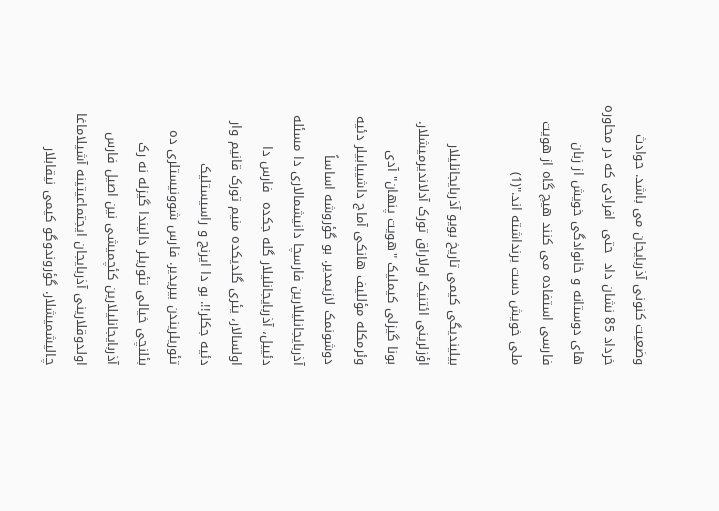وضعیت کنونی آذربایجان می باشد. حوادث خرداد 85 نشان داد  حتی  افرادی که در محاوره های دوستانه و خانوادگی خویش از زبان فارسی استفاده می کنند هیچ گاه از هویت ملی خویش دست برنداشته اند."(1)

بیلیندیگی کیمی تاریخ بویو آذربایجانلیلار اؤزلرینی ائتنیک اولاراق تورک آدلاندیرمیشلار. بونا گیزلی کیملیک "هویت پنهان" آدی وئرمکله مؤللیف هانکی آماج داشییابیلر دئیه دوشونمک لازیمدیر. بو گؤروشه اساساً آذربایجانلیلارین فارسچا دانیشمالاری دا مسئله دئییل، آذربایجانلیلار گله جکده  فارس دا اولسالار، یئری گلدیکده منیم تورک قانیم وار دئیه جکلر!!. بو دا ایرنج و راسیستلیک تئوریلریندن بیریدیر. فارس شوونیستلری ده بئلنچی خیالی تئوریلر دالیندا گیزله نه رک آذربایجانلیلارین کئچمیشی نین اصیل فارس اولدوقلارینی آذربایجان ایجتماعیتینه آشیلاماغا چالیشمیشلار. گؤروندوگو کیمی نیقابلار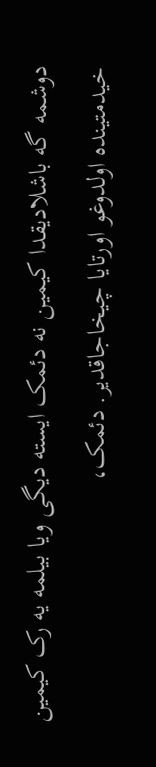دوشمه گه باشلادیقدا کیمین نه دئمک ایسته دیگی ویا بیلمه یه رک کیمین خیدمتینده اولدوغو اورتایا چیخاجاقدیر. دئمک،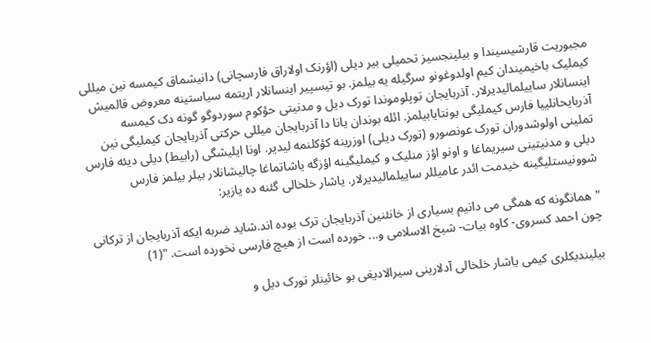مجبوریت قارشیسیندا و بیلینجسیز تحمیلی بیر دیلی (اؤرنک اولاراق فارسچانی) دانیشماق کیمسه نین میللی کیملیک باخیمیندان کیم اولدوغونو سرگیله یه بیلمز. بو تیسپیر اینسانلار اریتمه سیاستینه معروض قالمیش اینسانلار ساییلمالیدیرلار. آذربایجان توپلوموندا تورک دیل و مدنیتی حؤکوم سوردوگو گونه دک کیمسه آذربایحانلییا فارس کیملیگی یونتایابیلمز. ائله بوندان یانا دا آذربایجان میللی حرکتی آذربایجان کیملیگی نین تملینی اولوشدوران تورک عونصورو (تورک دیلی) اوزرینه کؤکلنمه لیدیر. اونا ایلیشگی (رابیط) دیلی دیئه فارس دیلی و مدنیتینی سیریماغا و اونو اؤز منلیک و کیملیگینه اؤزگه یاشاتماغا چالیشانلار بیلر بیلمز فارس شوونیستلیگینه خیدمت ائدر عامیللر ساییلمالیدیرلار. یاشار خلخالی گئنه ده یازیر:

"همانگونه که همگی می دانیم بسیاری از خانئنین آذربایجان ترک بوده اند.شاید ضربه ایکه آذربایجان از ترکانی چون احمد کسروی- کاوه بیات- شیخ الاسلامی و... خورده است از هیچ فارسی نخورده است. "(1)

بیلیندیکلری کیمی یاشار خلخالی آدلارینی سیرالادیغی بو خائینلر تورک دیل و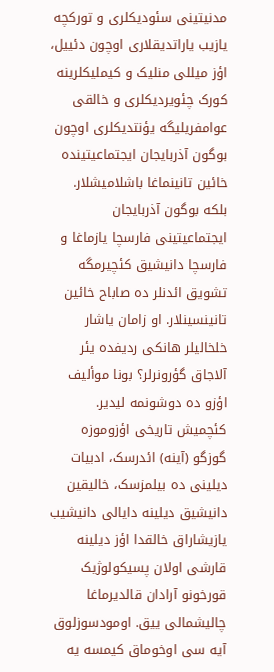مدنیتینی سئودیکلری و تورکچه یازیب یاراتدیقلاری اوچون دئییل، اؤز میللی منلیک و کیملیکلرینه کورک چئویردیکلری و خالقی عوامفریلیگه یؤنتدیکلری اوچون بوگون آذربایجان ایجتماعیتینده خائین تانینماغا باشلامیشلار. بلکه بوگون آذربایجان ایجتماعیتینی فارسچا یازماغا و فارسچا دانیشیق کئچیرمگه تشویق ائدنلر ده صاباح خائین تانینسینلار. او زامان یاشار خلخالیلر هانکی ردیفده یئر آلاجاق گؤرونرلر؟ بونا موألیف اؤزو ده دوشونمه لیدیر. کئچمیش تاریخی اؤزوموزه گوزگو (آینه) ائدرسک، ادبیات دیلینی ده بیلمزسک، خالیقین دانیشیق دیلینه دایالی دانیشیب یازیشاراق خالقدا اؤز دیلینه قارشی اولان پسیکولوژیک قورخونو آرادان قالدیرماغا چالیشمالی ییق. اومودسوزلوق آیه سی اوخوماق کیمسه یه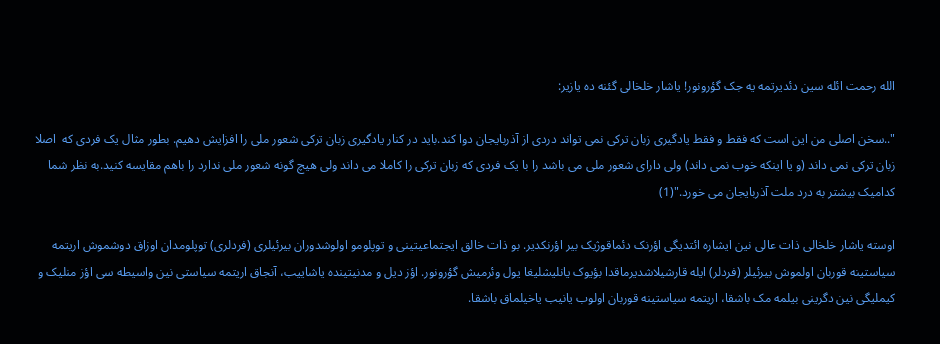الله رحمت ائله سین دئدیرتمه یه جک گؤرونور! یاشار خلخالی گئنه ده یازیر:

"..سخن اصلی من این است که فقط و فقط یادگیری زبان ترکی نمی تواند دردی از آذربایجان دوا کند.باید در کنار یادگیری زبان ترکی شعور ملی را افزایش دهیم. بطور مثال یک فردی که  اصلا زبان ترکی نمی داند (و یا اینکه خوب نمی داند) ولی دارای شعور ملی می باشد را با یک فردی که زبان ترکی را کاملا می داند ولی هیچ گونه شعور ملی ندارد را باهم مقایسه کنید.به نظر شما کدامیک بیشتر به درد ملت آذربایجان می خورد."(1)

اوسته یاشار خلخالی ذات عالی نین ایشاره ائتدیگی اؤرنک دئماقوژیک بیر اؤرنکدیر. بو ذات خالق ایجتماعیتینی و توپلومو اولوشدوران بیرئیلری (فردلری) توپلومدان اوزاق دوشموش اریتمه سیاستینه قوربان اولموش بیرئیلر (فردلر) ایله قارشیلاشدیرماقدا بؤیوک یانلیشلیغا یول وئرمیش گؤرونور. اؤز دیل و مدنیتینده یاشاییب، آنجاق اریتمه سیاستی نین واسیطه سی اؤز منلیک و کیملیگی نین دگرینی بیلمه مک باشقا، اریتمه سیاستینه قوربان اولوب یانیب یاخیلماق باشقا.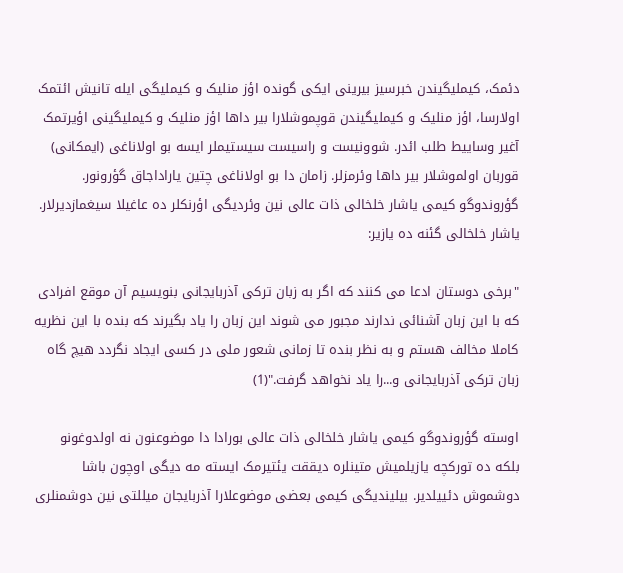دئمک، کیملیگیندن خبرسیز بیرینی ایکی گونده اؤز منلیک و کیملیگی ایله تانیش ائتمک اولارسا، اؤز منلیک و کیملیگیندن قوپموشلارا بیر داها اؤز منلیک و کیملیگینی اؤیرتمک آغیر وساییط طلب ائدر. شوونیست و راسیست سیستیملر ایسه بو اولاناغی (ایمکانی) قوربان اولموشلار بیر داها وئرمزلر. زامان دا بو اولاناغی چتین یاراداجاق گؤرونور. گؤروندوگو کیمی یاشار خلخالی ذات عالی نین وئردیگی اؤرنکلر ده عاغیلا سیغمازدیرلار. یاشار خلخالی گئنه ده یازیر:

"برخی دوستان ادعا می کنند که اگر به زبان ترکی آذربایجانی بنویسیم آن موقع افرادی که با این زبان آشنائی ندارند مجبور می شوند این زبان را یاد بگیرند که بنده با این نظریه کاملا مخالف هستم و به نظر بنده تا زمانی شعور ملی در کسی ایجاد نگردد هیچ گاه زبان ترکی آذربایجانی و...را یاد نخواهد گرفت."(1)

اوسته گؤروندوگو کیمی یاشار خلخالی ذات عالی بورادا دا موضوعنون نه اولدوغونو بلکه ده تورکچه یازیلمیش متینلره دیققت یئتیرمک ایسته مه دیگی اوچون باشا دوشموش دئییلدیر. بیلیندیگی کیمی بعضی موضوعلارا آذربایجان میللتی نین دوشمنلری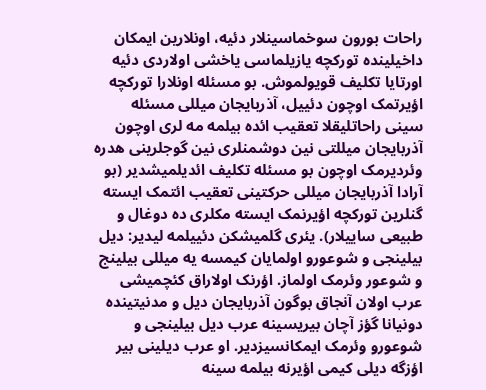راحات بورون سوخماسینلار دئیه، اونلارین ایمکان داخیلینده تورکچه یازیلماسی یاخشی اولاردی دئیه اورتایا تکلیف قویولموش. بو مسئله اونلارا تورکچه اؤیرتمک اوچون دئییل، آذربایجان میللی مسئله سینی راحاتلیقلا تعقیب ائده بیلمه مه لری اوچون آذربایجان میللتی نین دوشمنلری نین گوجلرینی هدره وئردیرمک اوچون بو مسئله تکلیف ائدیلمیشدیر (بو آرادا آذربایجان میللی حرکتینی تعقیب ائتمک ایسته گنلرین تورکچه اؤیرنمک ایسته مکلری ده دوغال و طبیعی ساییلار). یئری گلمیشکن دئییلمه لیدیر: دیل بیلینجی و شوعورو اولمایان کیمسه یه میللی بیلینج و شوعور وئرمک اولماز. اؤرنک اولاراق کئچمیشی عرب اولان آنجاق بوگون آذربایجان دیل و مدنیتینده دونیانا گؤز آچان بیریسینه عرب دیل بیلینجی و شوعورو وئرمک ایمکانسیزدیر. او عرب دیلینی بیر اؤزگه دیلی کیمی اؤیرنه بیلمه سینه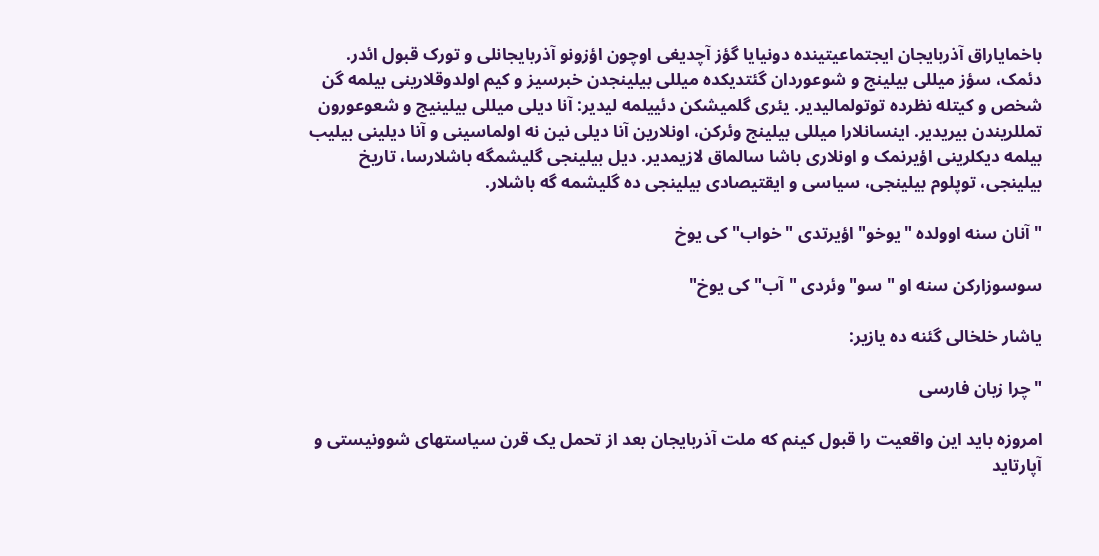باخمایاراق آذربایجان ایجتماعیتینده دونیایا گؤز آچدیغی اوچون اؤزونو آذربایجانلی و تورک قبول ائدر. دئمک، سؤز میللی بیلینج و شوعوردان گئتدیکده میللی بیلینجدن خبرسیز و کیم اولدوقلارینی بیلمه گن شخص و کیتله نظرده توتولمالیدیر. یئری گلمیشکن دئییلمه لیدیر: آنا دیلی میللی بیلینیج و شعوعورون تمللریندن بیریدیر. اینسانلارا میللی بیلینج وئرکن، اونلارین آنا دیلی نین نه اولماسینی و آنا دیلینی بیلیب بیلمه دیکلرینی اؤیرنمک و اونلاری باشا سالماق لازیمدیر. دیل بیلینجی گلیشمگه باشلارسا، تاریخ بیلینجی، توپلوم بیلینجی، سیاسی و ایقتیصادی بیلینجی ده گلیشمه گه باشلار.

"آنان سنه اوولده "یوخو" اؤیرتدی "خواب" کی یوخ

سوسوزارکن سنه او "سو" وئردی "آب" کی یوخ"

یاشار خلخالی گئنه ده یازیر:

"چرا زبان فارسی

امروزه باید این واقعیت را قبول کینم که ملت آذربایجان بعد از تحمل یک قرن سیاستهای شوونیستی و آپارتاید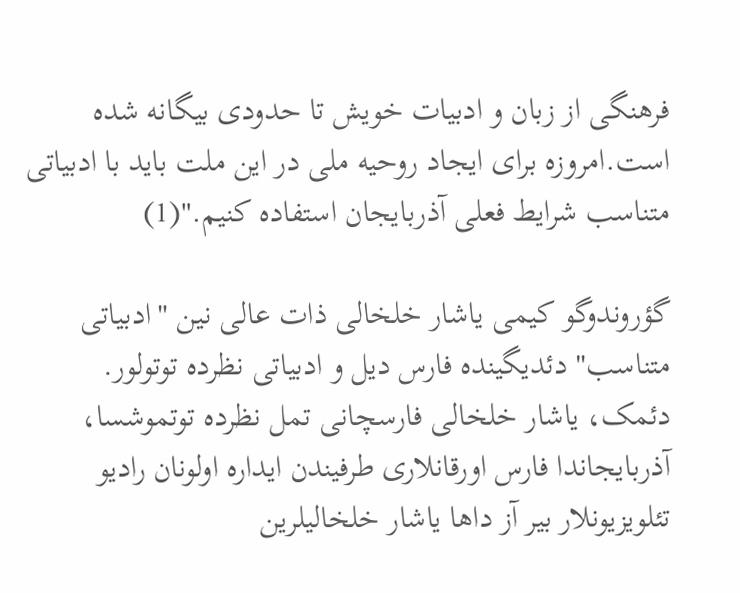فرهنگی از زبان و ادبیات خویش تا حدودی بیگانه شده است.امروزه برای ایجاد روحیه ملی در این ملت باید با ادبیاتی متناسب شرایط فعلی آذربایجان استفاده کنیم."(1)

گؤروندوگو کیمی یاشار خلخالی ذات عالی نین "ادبیاتی متناسب" دئدیگینده فارس دیل و ادبیاتی نظرده توتولور. دئمک، یاشار خلخالی فارسچانی تمل نظرده توتموشسا، آذربایجاندا فارس اورقانلاری طرفیندن ایداره اولونان رادیو تئلویزیونلار بیر آز داها یاشار خلخالیلرین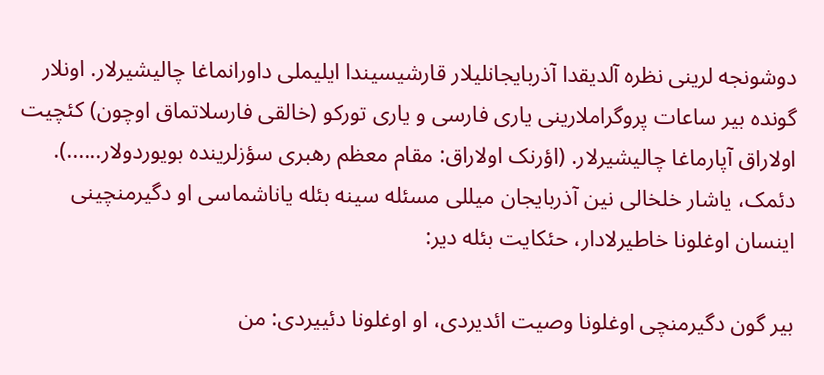دوشونجه لرینی نظره آلدیقدا آذربایجانلیلار قارشیسیندا ایلیملی داورانماغا چالیشیرلار. اونلار گونده بیر ساعات پروگراملارینی یاری فارسی و یاری تورکو (خالقی فارسلاتماق اوچون) کئچیت اولاراق آپارماغا چالیشیرلار. (اؤرنک اولاراق: مقام معظم رهبری سؤزلرینده بویوردولار......). دئمک، یاشار خلخالی نین آذربایجان میللی مسئله سینه بئله یاناشماسی او دگیرمنچینی اینسان اوغلونا خاطیرلادار، حئکایت بئله دیر:

بیر گون دگیرمنچی اوغلونا وصیت ائدیردی، او اوغلونا دئییردی: من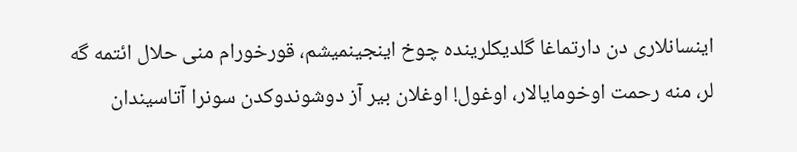اینسانلاری دن دارتماغا گلدیکلرینده چوخ اینجینمیشم، قورخورام منی حلال ائتمه گه لر، منه رحمت اوخومایالار، اوغول! اوغلان بیر آز دوشوندوکدن سونرا آتاسیندان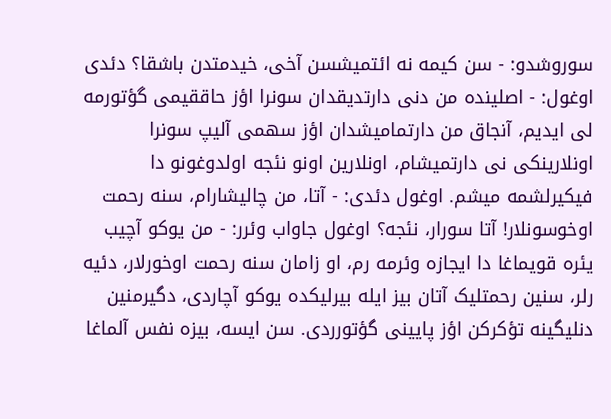سوروشدو: - سن کیمه نه ائتمیشسن آخی، خیدمتدن باشقا؟ دئدی اوغول: - اصلینده من دنی دارتدیقدان سونرا اؤز حاققیمی گؤتورمه لی ایدیم، آنجاق من دارتمامیشدان اؤز سهمی آلیپ سونرا اونلارینکی نی دارتمیشام، اونلارین اونو نئجه اولدوغونو دا فیکیرلشمه میشم. اوغول دئدی: - آتا، من چالیشارام، سنه رحمت اوخوسونلار! آتا سورار، نئجه؟ اوغول جاواب وئرر: - من یوکو آچیب یئره قویماغا دا ایجازه وئرمه رم، او زامان سنه رحمت اوخورلار، دئیه رلر، سنین رحمتلیک آتان بیز ایله بیرلیکده یوکو آچاردی، دگیرمنین دنلیگینه تؤکرکن اؤز پایینی گؤتورردی. سن ایسه، بیزه نفس آلماغا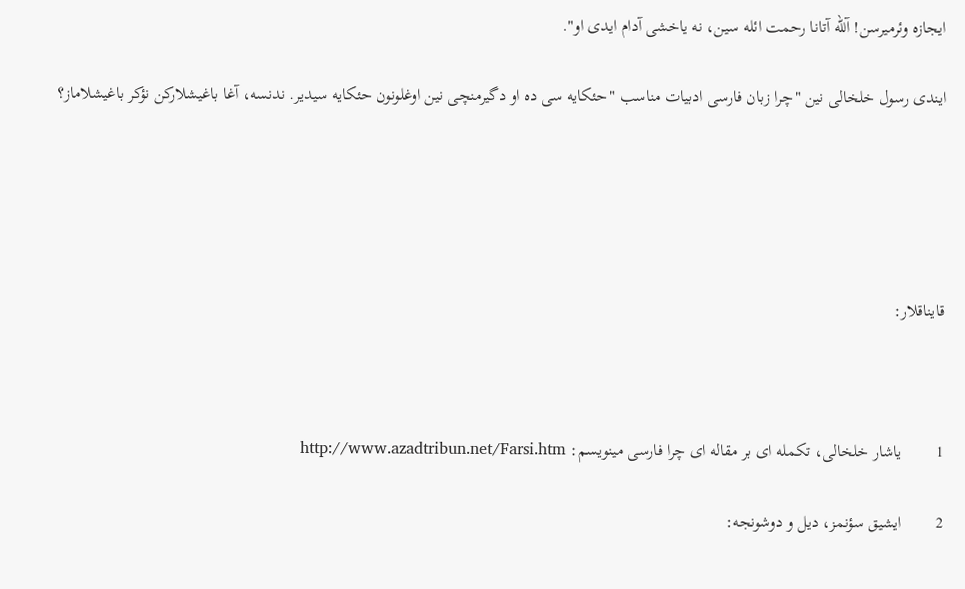ایجازه وئرمیرسن! آلله آتانا رحمت ائله سین، نه یاخشی آدام ایدی او".

ایندی رسول خلخالی نین "چرا زبان فارسی ادبیات مناسب "حئکایه سی ده او دگیرمنچی نین اوغلونون حئکایه سیدیر. ندنسه، آغا باغیشلارکن نؤکر باغیشلاماز؟





قایناقلار:



1        یاشار خلخالی، تکمله ای بر مقاله ای چرا فارسی مینویسم: http://www.azadtribun.net/Farsi.htm

2        ایشیق سؤنمز، دیل و دوشونجه: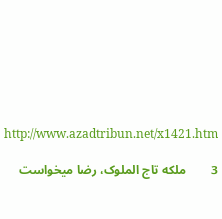http://www.azadtribun.net/x1421.htm

3        ملکه تاج الملوک، رضا میخواست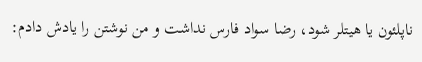ناپلئون یا هیتلر شود، رضا سواد فارس نداشت و من نوشتن را یادش دادم: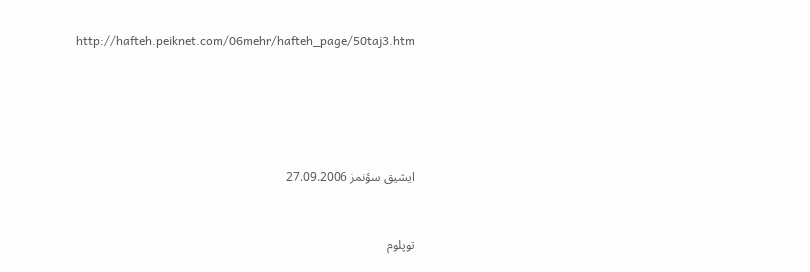http://hafteh.peiknet.com/06mehr/hafteh_page/50taj3.htm







ایشیق سؤنمز 27.09.2006



توپلوم